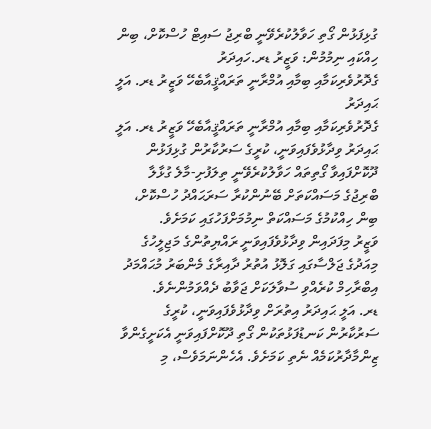ގުޅިފަޅުން ގޯތި ހަވާލުކުރެވޭނީ ބްރިޖު ސައިޓް ހުސްކޮށް، ބިން ހިއްކައި ނިމުމުން: ވަޒީރު ޑރ.ހައިދަރު
ގެދޮރުވެރިކަމާއި ބިމާއި އުމްރާނީ ތަރައްޤީއާބެހޭ ވަޒީރު ޑރ. އަލީ ޙައިދަރު
ގެދޮރުވެރިކަމާއި ބިމާއި އުމްރާނީ ތަރައްޤީއާބެހޭ ވަޒީރު ޑރ. އަލީ ޙައިދަރު ވިދާޅުވެފައިވަނީ، ކުރީގެ ސަރުކާރުން ގުޅިފަޅުން ދޫކޮށްފައިވާ ގޯތިތައް ހަވާލުކުރެވޭނީ ތިލަފުށި-މާލެ ގުޅާލާ ބްރިޖުގެ މަސައްކަތަށް ބޭނުންކުރާ ސަރަޙައްދު ހުސްކޮށް، ބިން ހިއްކުމުގެ މަސައްކަތް ނިމުމަށްފަހުގައި ކަމަށެވެ.
ވަޒީރު މިފަދައިން ވިދާޅުވެފައިވަނީ ރައްޔިތުންގެ މަޖިލީހުގެ މިއަދުގެ ޖަލްސާގައި ގަލޮޅު އުތުރު ދާއިރާގެ މެންބަރު މުޙައްމަދު އިބްރާހިމް ކުރެއްވި ސުވާލަކަށް ޖަވާބު ދެއްވަމުންނެވެ.
ޑރ. އަލީ ޙައިދަރު އިތުރަށް ވިދާޅުވެފައިވަނީ، ކުރީގެ ސަރުކާރުން ކަނޑުފަޅުތަކުން ގޯތި ދޫކޮށްފައިވަނީ އެކަށީގެންވާ ޒިންމާދާރުކަމެއް ނެތި ކަމަށެވެ. އެހެންނަމަވެސް، މި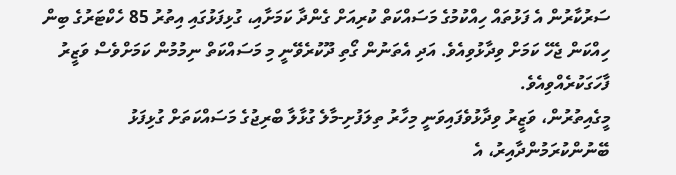ސަރުކާރުން އެ ފަޅުތައް ހިއްކުމުގެ މަސައްކަތް ކުރިއަށް ގެންދާ ކަމަށާއި، ގުޅިފަޅުގައި އިތުރު 85 ހެކްޓަރުގެ ބިން ހިއްކަން ޖެހޭ ކަމަށް ވިދާޅުވިއެވެ. އަދި އެތަނުން ގޯތި ދޫކުރެވޭނީ މި މަސައްކަތް ނިމުމުން ކަމަށްވެސް ވަޒީރު ފާހަގަކުރެއްވިއެވެ.
މީގެއިތުރުން، ވަޒީރު ވިދާޅުވެފައިވަނީ މިހާރު ތިލަފުށި-މާލެ ގުޅާލާ ބްރިޖުގެ މަސައްކަތަށް ގުޅިފަޅު ބޭނުންކުރަމުންދާއިރު، އެ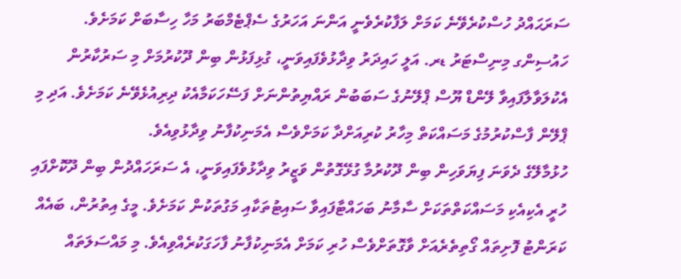ސަރަޙައްދު ހުސްކުރެވޭނެ ކަމަށް ލަފާކުރެވެނީ އަންނަ އަހަރުގެ ސެޕްޓެމްބަރު މަހާ ހިސާބަށް ކަމަށެވެ.
ހައުސިންގ މިނިސްޓަރު ޑރ. އަލީ ހައިދަރު ވިދާޅުވެފައިވަނީ، ގުޅިފަޅުން ބިން ދޫކުރުމަށް މި ސަރުކާރުން އެކުލަވާލާފައިވާ ލޭންޑް ޔޫސް ޕްލޭނުގެ ސަބަބުން ރައްޔިތުންނަށް ފަސޭހަކަމާއެކު ދިރިއުޅެވޭނެ ކަމަށެވެ. އަދި މި ޕްލޭން ފާސްކުރުމުގެ މަސައްކަތް މިހާރު ކުރިއަށްދާ ކަމަށްވެސް އެމަނިކުފާނު ވިދާޅުވިއެވެ.
ހުޅުމާލޭގެ ދެވަނަ ފިޔަވަހިން ބިން ދޫކުރުމާ ގުޅޭގޮތުން ވަޒީރު ވިދާޅުވެފައިވަނީ، އެ ސަރަހައްދުން ބިން ދޫކޮށްފައި ހުރީ އެކިއެކި މަސައްކަތްތަކަށް ސާމާނު ބަހައްޓާފައިވާ ސައިޓުތަކާއި މަގުތަކުން ކަމަށެވެ. މީގެ އިތުރުން، ބައެއް ކަރަންޓު ފޮށިތައް ގޯތިތެރެއަށް ވާގޮތަށްވެސް ހުރި ކަމަށް އެމަނިކުފާނު ފާހަގަކުރެއްވިއެވެ. މި މައްސަލަތައް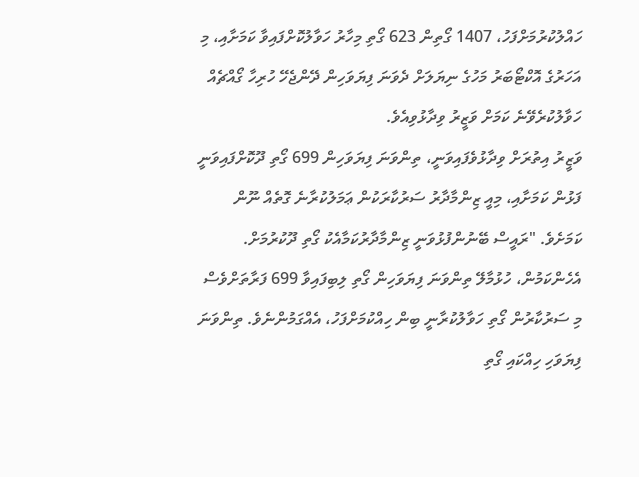ހައްލުކުރުމަށްފަހު، 1407 ގޯތިން 623 ގޯތި މިހާރު ހަވާލުކޮށްފައިވާ ކަމަށާއި، މި އަހަރުގެ އޮކްޓޯބަރު މަހުގެ ނިޔަލަށް ދެވަނަ ފިޔަވަހިން ދޭންޖެހޭ ހުރިހާ ގޯއްޗެއް ހަވާލުކުރެވޭނެ ކަމަށް ވަޒީރު ވިދާޅުވިއެވެ.
ވަޒީރު އިތުރަށް ވިދާޅުވެފައިވަނީ، ތިންވަނަ ފިޔަވަހިން 699 ގޯތި ދޫކޮށްފައިވަނީ ފަޅުން ކަމަށާއި، މިއީ ޒިންމާދާރު ސަރުކާރަކުން ޢަމަލުކުރާނެ ގޮތެއް ނޫން ކަމަށެވެ. "ރައީސް ބޭނުންފުޅުވަނީ ޒިންމާދާރުކަމާއެކު ގޯތި ދޫކުރުމަށް. އެހެންކަމުން، ހުޅުމާލޭ ތިންވަނަ ފިޔަވަހިން ގޯތި ލިބިފައިވާ 699 ފަރާތަށްވެސް މި ސަރުކާރުން ގޯތި ހަވާލުކުރާނީ ބިން ހިއްކުމަށްފަހު، އެއްގަމުންނެވެ. ތިންވަނަ ފިޔަވަހި ހިއްކައި ގޯތި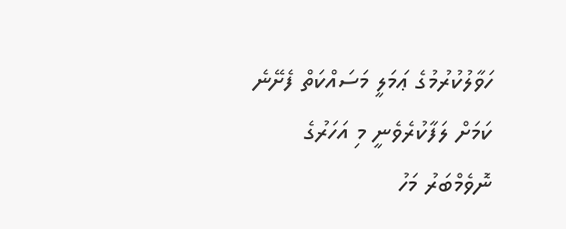ހަވާލުކުރުމުގެ ޢަމަލީ މަސައްކަތް ފެށޭނެ ކަމަށް ލަފާކުރެވެނީ މި އަހަރުގެ ނޮވެމްބަރު މަހު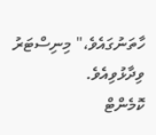ހާތަނުގައެވެ،" މިނިސްޓަރު ވިދާޅުވިއެވެ.
ކޮމެންޓް